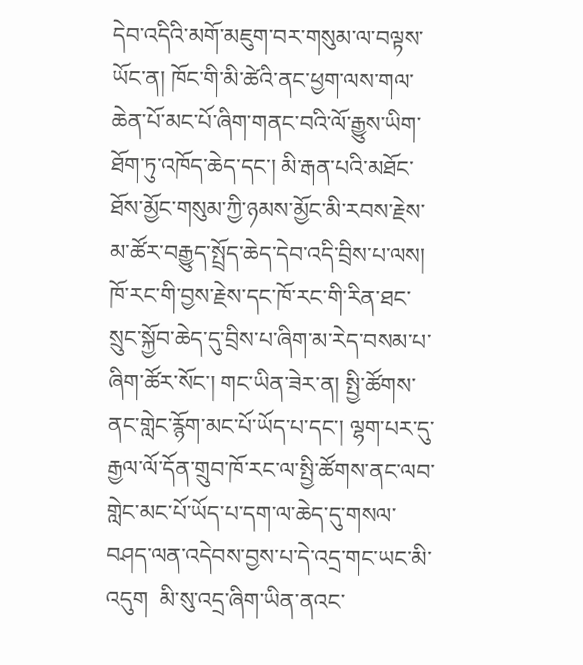དེབ་འདིའི་མགོ་མཇུག་བར་གསུམ་ལ་བལྟས་ཡོང་ན། ཁོང་གི་མི་ཚེའི་ནང་ཕྱག་ལས་གལ་ཆེན་པོ་མང་པོ་ཞིག་གནང་བའི་ལོ་རྒྱུས་ཡིག་ཐོག་ཏུ་འཁོད་ཆེད་དང་། མི་རྒན་པའི་མཐོང་ཐོས་མྱོང་གསུམ་ཀྱི་ཉམས་མྱོང་མི་རབས་རྗེས་མ་ཚོར་བརྒྱུད་སྤྲོད་ཆེད་དེབ་འདི་བྲིས་པ་ལས། ཁོ་རང་གི་བྱས་རྗེས་དང་ཁོ་རང་གི་རིན་ཐང་སྲུང་སྐྱོབ་ཆེད་དུ་བྲིས་པ་ཞིག་མ་རེད་བསམ་པ་ཞིག་ཚོར་སོང་། གང་ཡིན་ཟེར་ན། སྤྱི་ཚོགས་ནང་གླེང་རྙོག་མང་པོ་ཡོད་པ་དང་། ལྷག་པར་དུ་རྒྱལ་ལོ་དོན་གྲུབ་ཁོ་རང་ལ་སྤྱི་ཚོགས་ནང་ལབ་གླེང་མང་པོ་ཡོད་པ་དག་ལ་ཆེད་དུ་གསལ་བཤད་ལན་འདེབས་བྱས་པ་དེ་འདྲ་གང་ཡང་མི་འདུག  མི་སུ་འདྲ་ཞིག་ཡིན་ནའང་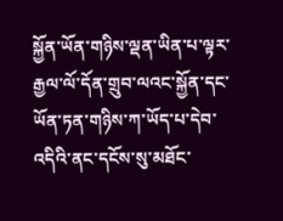སྐྱོན་ཡོན་གཉིས་ལྡན་ཡིན་པ་ལྟར་རྒྱལ་ལོ་དོན་གྲུབ་ལའང་སྐྱོན་དང་ཡོན་ཏན་གཉིས་ཀ་ཡོད་པ་དེབ་འདིའི་ནང་དངོས་སུ་མཐོང་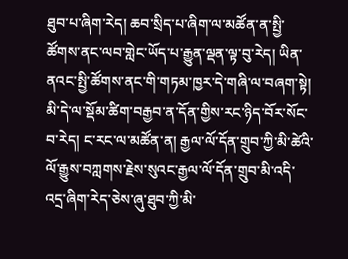ཐུབ་པ་ཞིག་རེད། ཆབ་སྲིད་པ་ཞིག་ལ་མཚོན་ན་སྤྱི་ཚོགས་ནང་ལབ་གླེང་ཡོད་པ་རྒྱུན་ལྡན་ལྟ་བུ་རེད། ཡིན་ནའང་སྤྱི་ཚོགས་ནང་གི་གཏམ་ཁྱར་དེ་གཞི་ལ་བཞག་སྟེ། མི་དེ་ལ་སྡོམ་ཚིག་བརྒྱབ་ན་དོན་གྱིས་རང་ཉིད་བོར་སོང་བ་རེད། ང་རང་ལ་མཚོན་ན། རྒྱལ་ལོ་དོན་གྲུབ་ཀྱི་མི་ཚེའི་ལོ་རྒྱུས་བཀླགས་རྗེས་སུའང་རྒྱལ་ལོ་དོན་གྲུབ་མི་འདི་འདྲ་ཞིག་རེད་ཅེས་ཞུ་ཐུབ་ཀྱི་མི་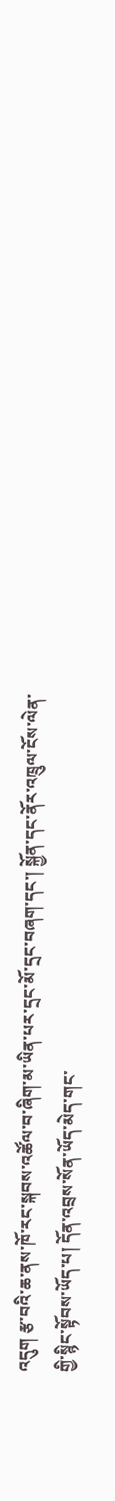འདུག རྩ་བའི་ཆ་ནས་ཁོ་རང་སྐབས་འཚོལ་བ་ཞིག་མ་ཡིན་པར་དྲང་མོ་དྲང་བཞག་དང་། སྐྱོན་དང་ནོར་འཁྲུལ་ངོས་ལེན་གྱི་སྙིང་སྟོབས་ཡོད་པ། དོན་འབྲས་སོན་ཡོད་མེད་གང་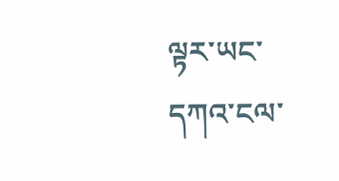ལྟར་ཡང་དཀའ་ངལ་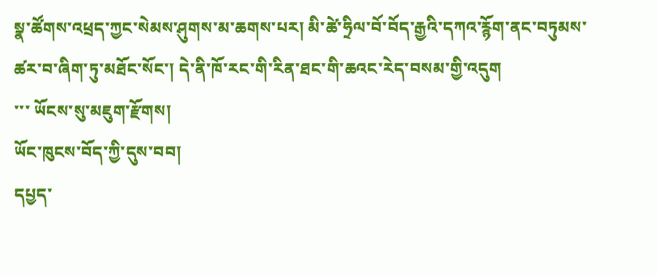སྣ་ཚོགས་འཕྲད་ཀྱང་སེམས་ཤུགས་མ་ཆགས་པར། མི་ཚེ་ཧྲིལ་བོ་བོད་རྒྱའི་དཀའ་རྙོག་ནང་བཏུམས་ཚར་བ་ཞིག་ཏུ་མཐོང་སོང་། དེ་ནི་ཁོ་རང་གི་རིན་ཐང་གི་ཆའང་རེད་བསམ་གྱི་འདུག
་་་ ཡོངས་སུ་མཇུག་རྫོགས།
ཡོང་ཁུངས་བོད་ཀྱི་དུས་བབ།
དཔྱད་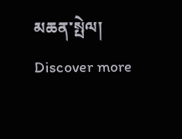མཆན་སྤེལ།
Discover more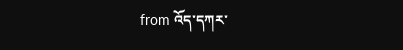from འོད་དཀར་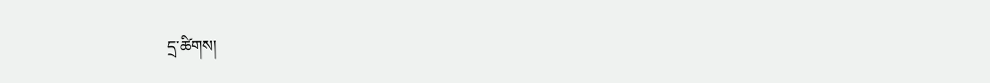དྲ་ཚིགས།